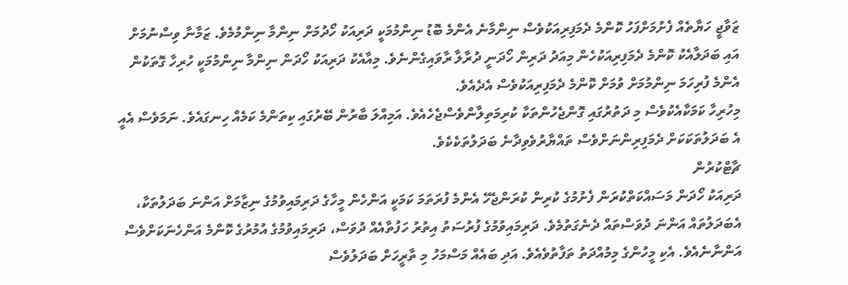ޒަވާޖީ ހަޔާތެއް ފެށުމަށްފަހު ކޮންމެ ދެމަފިރިއަކުވެސް ނިންމާނެ އެންމެ ބޮޑު ނިންމުމަކީ ދަރިއަކު ހޯދުމަށް ނިންމާ ނިންމުމެވެ. ޒަމާނާ ވިސްނުމަށް އައި ބަދަލާއެކު ކޮންމެ ދެމަފިރިއަކުހެން މިއަދު ދަރިން ހޯދަނީ ދުރާލާ ރާވައިގެންނެވެ. މިއާއެކު ދަރިއަކު ހޯދަން ނިންމާ ނިންމުމަކީ ހުރިހާ ގޮތަކުން އެންމެ ފުރިހަމަ ނިންމުމަށް ވުމަށް ކޮންމެ ދެމަފިރިއަކުވެސް އެދެއެވެ.
މިހުރިހާ ކަމަކާއެކުވެސް މި ދަތުރުގައި ގޮންޖެހުންތަކާ ކުރިމަތިލާންވެސްޖެހެއެވެ. އަމިއްލަ ބާރުން ބޭރުގައި ކިތަންމެ ކަމެއް ހިނގައެވެ. ނަމަވެސް އެއީ އެ ބަދަލުތަކަކަށް ދެމަފިރިންނަށްވެސް ތައްޔާރުވެވިދާނެ ބަދަލުތަކެކެވެ.
ޗާޓްކުރުން
ދަރިއަކު ހޯދަން މަސައްކަތްކުރަން ފެށުމުގެ ކުރިން ކުރަންޖެހޭ އެންމެ ފުރަތަމަ ކަމަކީ އަންހެން މީހާގެ ދަރިމައިވުމުގެ ނިޒާމަށް އަންނަ ބަދަލުތަކާ، އެބަދަލުތައް އަންނަ ދުވަސްތައް ދެނެގަތުމެވެ. ދަރިމައިވުމުގެ ފުރުސަތު އިތުރު ހަފުތާއެއް ދުވަސް، ދަރިމައިވުމުގެ އުމުރުގެ ކޮންމެ އަންހެނަކަށްވެސް އަންނާނެއެވެ. އެކި މީހުންގެ މިމުއްދަތު ތަފާތުވެއެވެ. އަދި ބައެއް މަސްމަހު މި ތާރީހަށް ބަދަލުވެސް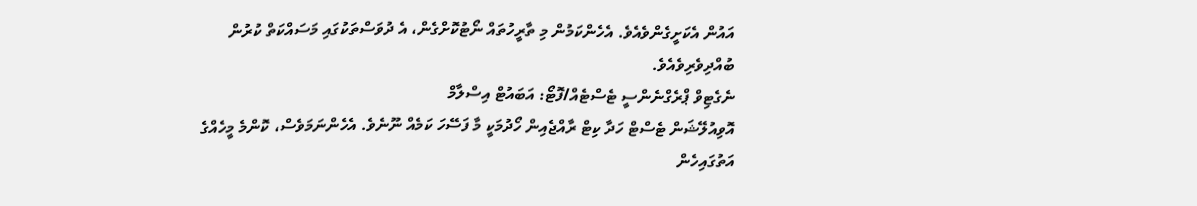އައުން އެކަށީގެންވެއެވެ. އެހެންކަމުން މި ތާރީހުތައް ނޯޓުކޮށްގެން، އެ ދުވަސްތަކުގައި މަސައްކަތް ކުރުން ބުއްދިވެރިވެއެވެ.
ނެގެޓިވް ޕްރެގްނެންސީ ޓެސްޓެއް/ފޮޓޯ: އަބައުޓް އިސްލާމް
އޮވިއުލޭޝަން ޓެސްޓް ހަދާ ކިޓް ރާއްޖެއިން ހޯދުމަކީ މާ ފަސޭހަ ކަމެއް ނޫނެވެ. އެހެންނަމަވެސް، ކޮންމެ މީހެއްގެ އަތުގައިހެން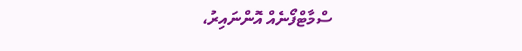ސްމާޓްފޯނެއް އޮންނައިރު،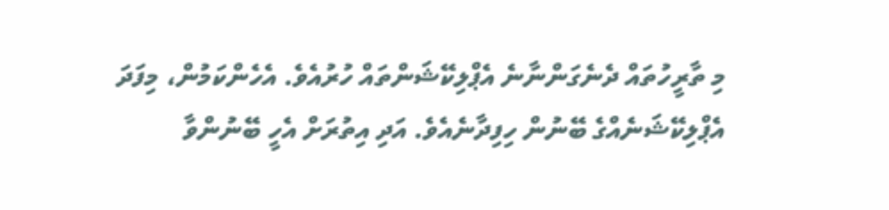މި ތާރީހުތައް ދެނެގަންނާނެ އެޕްލިކޭޝަންތައް ހުރުއެވެ. އެހެންކަމުން، މިފަދަ އެޕްލިކޭޝަނެއްގެ ބޭނުން ހިފިދާނެއެވެ. އަދި އިތުރަށް އެހީ ބޭނުންވާ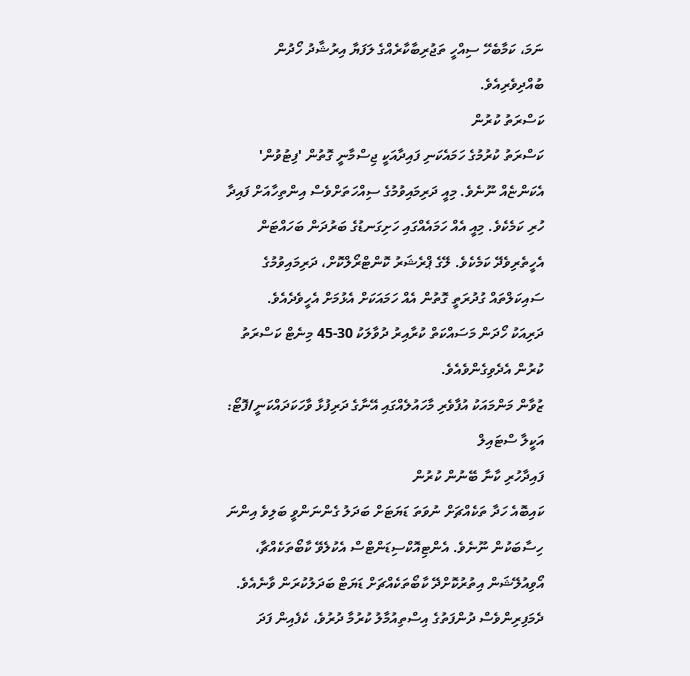ނަމަ، ކަމާބެހޭ ސިއްހީ ތަޖުރިބާކާރެއްގެ ލަފަޔާ އިރުޝާދު ހޯދުން ބުއްދިވެރިއެވެ.
ކަސްރަތު ކުރުން
ކަސްރަތު ކުރުމުގެ ހަމައެކަނި ފައިދާއަކީ ޖިސްމާނީ ގޮތުން 'ފިޓުވުން' އެކަންޏެއް ނޫނެވެ. މިއީ ދަރިމައިވުމުގެ ސިއްހަތަށްވެސް އިންތިހާއަށް ފައިދާ ހުރި ކަމެކެވެ. މިއީ އެއް ހަމައެއްގައި ހަށިގަނޑުގެ ބަރުދަން ބަހައްޓަން އެހީތެރިވެދޭ ކަމެކެވެ. ލޭގެ ޕްރެޝަރު ކޮންޓްރޯލްކޮށް، ދަރިމައިވުމުގެ ސައިކަލްތައް ގުދުރަތީ ގޮތުން އެއް ހަމައަކަށް އެޅުމަށް އެހީވެދެއެވެ.
ދަރިއަކު ހޯދަން މަސައްކަތް ކުރާއިރު ދުވާލަކު 30-45 މިނެޓް ކަސްރަތު ކުރުން އެދެވިގެންވެއެވެ.
ޒުވާން މަންމައަކު އުފާވެރި މާހައުލެއްގައި އޭނާގެ ދަރިފުޅާ ވާހަކަދައްކަނީ/ފޮޓޯ: އަކީލާ ސްޓައިލް
ފައިދާހުރި ކާނާ ބޭނުން ކުރުން
ކައިބޮއެ ހަދާ ތަކެއްޗަށް ނުވަތަ ޑަޔަޓަށް ބަދަލު ގެންނަންވީ ބަލިވެ އިންނަ ހިސާބަކުން ނޫނެވެ. އެންޓިއޮކްސިޑަންޓްސް އެކުލެވޭ ކާބޯތަކެއްޗާ، އޯވިއުލޭޝަން އިތުރުކޮށްދޭ ކާބޯތަކެއްޗަށް ޑަޔަޓް ބަދަލުކުރަން ވާނެއެވެ. ދެމަފިރިންވެސް ދުންފަތުގެ އިސްތިއުމާލު ކުރުމާ ދުރުވެ، ކެފެއިން ފަދަ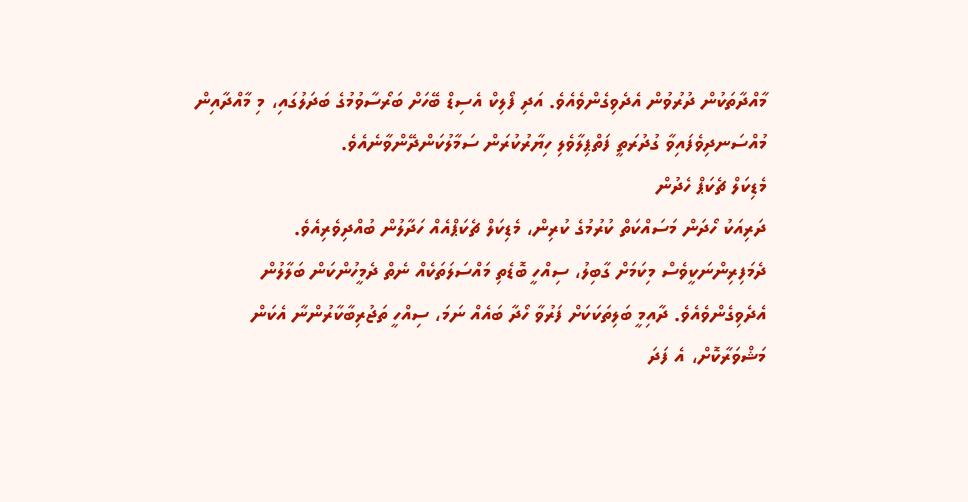މާއްދާތަކުން ދުރުވުން އެދެވިގެންވެއެވެ. އަދި ފޯލިކް އެސިޑް ބޭހަށް ބަރޯސާވުމުގެ ބަދަލުގައި، މި މާއްދާއިން މުއްސަނދިވެފައިވާ ގުދުރަތީ ފަތްޕިލާވެލި ހިޔާރުކުރަން ސަމާލުކަންދޭންވާނެއެވެ.
މެޑިކަލް ޗެކަޕް ހެދުން
ދަރިއަކު ހޯދަން މަސައްކަތް ކުރުމުގެ ކުރިން، މެޑިކަލް ޗެކަޕްއެއް ހަދާލުން ބުއްދިވެރިއެވެ. ދެމަފިރިންނަކީވެސް މިކަމަށް ގާބިލު، ސިއްހީ ބޮޑެތި މައްސަލަތަކެއް ނެތް ދެމީހުންކަން ބަލާލުން އެދެވިގެންވެއެވެ. ދާއިމީ ބަލިތަކަކަށް ފަރުވާ ހޯދާ ބައެއް ނަމަ، ސިއްހީ ތަޖުރިބާކާރުންނާ އެކަން މަޝްވަރާކޮށް، އެ ފަދަ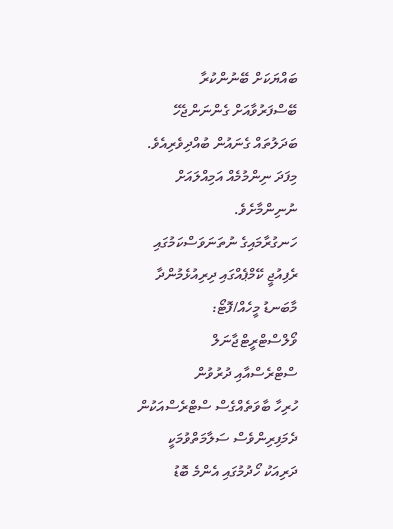ބައްޔަކަށް ބޭނުންކުރާ ބޭސްފަރުވާއަށް ގެންނަންޖެހޭ ބަދަލުތައް ގެނައުން ބުއްދިވެރިއެވެ. މިފަދަ ނިންމުމެއް އަމިއްލައަށް ނުނިންމާށެވެ.
ހަނގުރާމައިގެ ނުތަނަވަސްކަމުގައި ރެފިއުޖީ ކޭމްޕެއްގައި ދިރިއުޅެމުންދާ މާބަނޑު މީހެއް/ފޮޓޯ: ވޯލްސްޓްރީޓްޖާނަލް
ސްޓްރެސްއާއި ދުރުވުން
ހުރިހާ ބާވަތެއްގެސް ސްޓްރެސްއަކުން ދެމަފިރިންވެސް ސަލާމަތްވުމަކީ ދަރިއަކު ހޯދުމުގައި އެންމެ ބޮޑު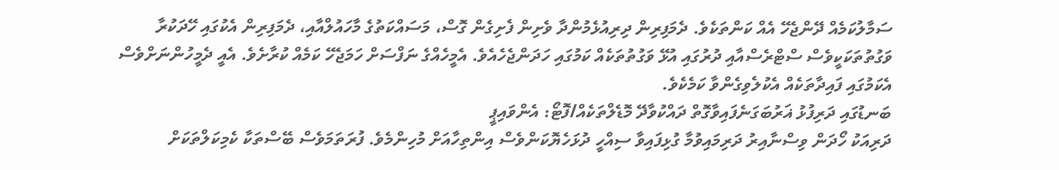ސަމާލުކަމެއް ދޭންޖެހޭ އެއް ކަންތަކެވެ. ދެމަފިރިން ދިރިއުޅެމުންދާ ވެށިން ފެށިގެން ގޮސް، މަސައްކަތުގެ މާހައުލްއާއި، ދެމަފިރިން އެކުގައި ހޭދަކުރާ ވަގުތުތަކަކީވެސް ސްޓްރެސްއާއި ދުރުގައި އުޅޭ ވަގުތުތަކެއް ކަމުގައި ހަދަންޖެހެއެވެ. އެމީހެއްގެ ނަފްސަށް ހަމަޖެހޭ ކަމެއް ކުރާށެވެ. އެއީ ދެމީހުންނަށްވެސް އެކަމުގައި ފައިދާތަކެއް އެކުލެވިގެންވާ ކަމެކެވެ.
ބަނޑުގައި ދަރިފުޅު ޣަރުބަގަނެފައިވާގޮތް ދައްކުވާދޭ މޮޑެލްތަކެއް/ފޮޓޯ: އެންވައިޕީ
ދަރިއަކު ހޯދަން ވިސްނާއިރު ދަރިމައިވުމާ ގުޅިފައިވާ ސިއްހީ ދުޅަހެޔޮކަންވެސް އިންތިހާއަށް މުހިންމެވެ. ފުރަތަމަވެސް ބޭސްތަކާ ކެމިކަލްތަކަށް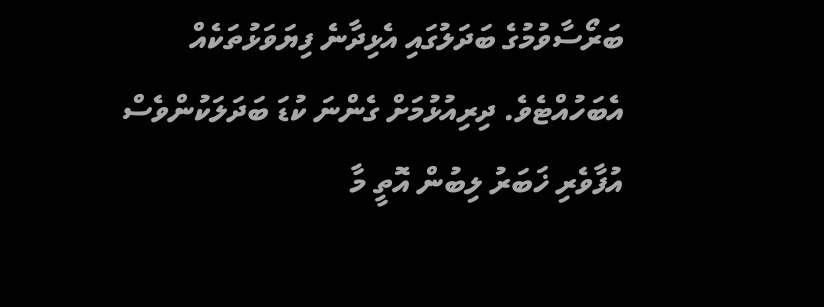ބަރޯސާވުމުގެ ބަދަލުގައި އެޅިދާނެ ފިޔަވަޅުތަކެއް އެބަހުއްޓެވެ. ދިރިއުޅުމަށް ގެންނަ ކުޑަ ބަދަލަކުންވެސް އުފާވެރި ޚަބަރު ލިބުން އޮތީ މާ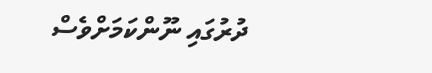ދުރުގައި ނޫންކަމަށްވެސް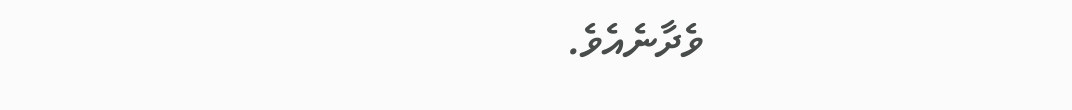ވެދާނެއެވެ.